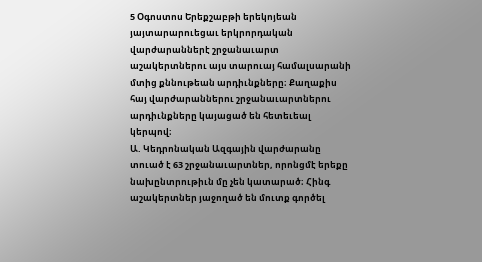5 Օգոստոս Երեքշաբթի երեկոյեան յայտարարուեցաւ երկրորդական վարժարաններէ շրջանաւարտ աշակերտներու այս տարուայ համալսարանի մտից քննութեան արդիւնքները։ Քաղաքիս հայ վարժարաններու շրջանաւարտներու արդիւնքները կայացած են հետեւեալ կերպով։
Ա. Կեդրոնական Ազգային վարժարանը տուած է 63 շրջանաւարտներ, որոնցմէ երեքը նախընտրութիւն մը չեն կատարած։ Հինգ աշակերտներ յաջողած են մուտք գործել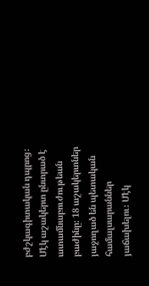բժշկագիտական դպրոց։ Մէկ աշակերտ ընտրած է ատամնաբուժութեան բաժինը։ 18 աշակերտներ յաջողած են պետական համալսարաններ յաճախելու։ Մէկ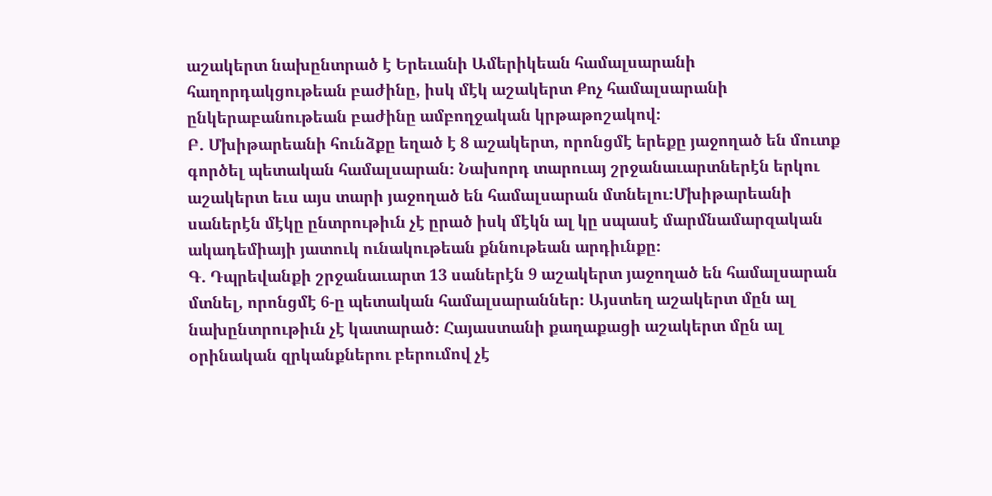աշակերտ նախընտրած է Երեւանի Ամերիկեան համալսարանի հաղորդակցութեան բաժինը, իսկ մէկ աշակերտ Քոչ համալսարանի ընկերաբանութեան բաժինը ամբողջական կրթաթոշակով։
Բ. Մխիթարեանի հունձքը եղած է 8 աշակերտ, որոնցմէ երեքը յաջողած են մուտք գործել պետական համալսարան։ Նախորդ տարուայ շրջանաւարտներէն երկու աշակերտ եւս այս տարի յաջողած են համալսարան մտնելու։Մխիթարեանի սաներէն մէկը ընտրութիւն չէ ըրած իսկ մէկն ալ կը սպասէ մարմնամարզական ակադեմիայի յատուկ ունակութեան քննութեան արդիւնքը։
Գ. Դպրեվանքի շրջանաւարտ 13 սաներէն 9 աշակերտ յաջողած են համալսարան մտնել, որոնցմէ 6-ը պետական համալսարաններ։ Այստեղ աշակերտ մըն ալ նախընտրութիւն չէ կատարած։ Հայաստանի քաղաքացի աշակերտ մըն ալ օրինական զրկանքներու բերումով չէ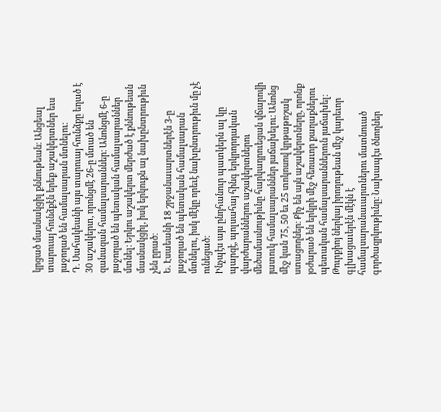կրցած մասնակցիլ քննութեան։ Անցեալ տարուայ հունձքէն երեք աշակերտներ եւս յաջողած են համալսարան մտնելու։
Դ. Սահակեանի այս տարուայ հունձքը եղած է 30 աշակերտ, որոնցմէ 26-ը մտած են զանազան համալսարաններ։ Անոնցմէ 6-ը յաջողած են պետական համալսարաններ մտնել։ Երկու աշակերտ մերժած է քննութեան մասնակցիլ, իսկ երկուքն ալ նախընտրութիւն չեն ըրած։
Ե. Էսաեանի 18 շրջանաւարտներէն 3-ը յաջողած են պետական համալսարան մտնելու, իսկ մէկը որեւէ նախընտրութիւն մը չէ ունեցած։
Ինչպէս այս ընդհանուր պատկերն ալ կը պարզէ, պոլսահայ հինգ երկրորդական վարժարաններու աշակերտներու մեծամասնութիւնը հարկադրուեցան վճարովի յատուկ համալսարաններ յաճախելու։ Անոնց մէջ կան 75, 50 եւ 25 տոկոսով կրթաթոշակ ստացողներ։ Քիչ են այն աշակերտները, որոնք յօժարած են երկրի մէջ հեռաւոր քաղաքներու պետական համալսարաններուն յաճախել։
Թուրքիոյ ներկայ իրողութեան մէջ կարեւոր գլխացաւերէն մէկն է համալսարանաւարտներու մատնուած գործազրկութիւնը։ Նախապէս ծնողներ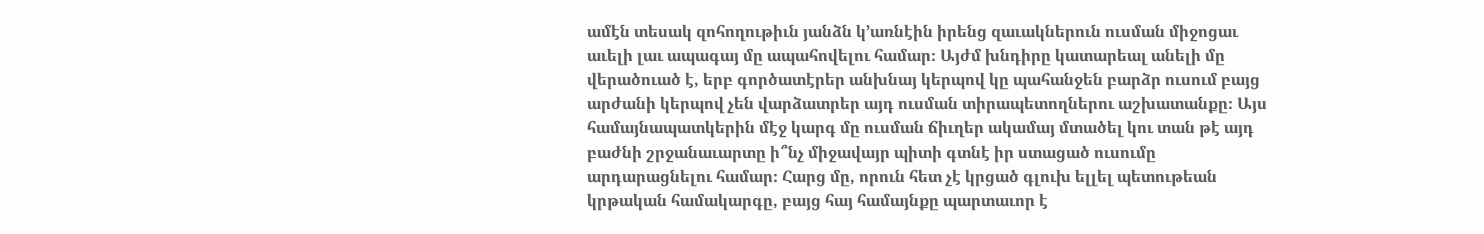ամէն տեսակ զոհողութիւն յանձն կ՚առնէին իրենց զաւակներուն ուսման միջոցաւ աւելի լաւ ապագայ մը ապահովելու համար։ Այժմ խնդիրը կատարեալ անելի մը վերածուած է, երբ գործատէրեր անխնայ կերպով կը պահանջեն բարձր ուսում բայց արժանի կերպով չեն վարձատրեր այդ ուսման տիրապետողներու աշխատանքը։ Այս համայնապատկերին մէջ կարգ մը ուսման ճիւղեր ակամայ մտածել կու տան թէ այդ բաժնի շրջանաւարտը ի՞նչ միջավայր պիտի գտնէ իր ստացած ուսումը արդարացնելու համար։ Հարց մը, որուն հետ չէ կրցած գլուխ ելլել պետութեան կրթական համակարգը, բայց հայ համայնքը պարտաւոր է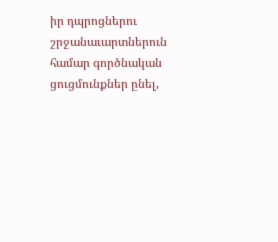իր դպրոցներու շրջանաւարտներուն համար գործնական ցուցմունքներ ընել,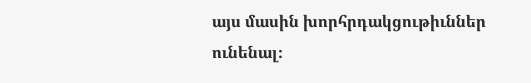այս մասին խորհրդակցութիւններ ունենալ։